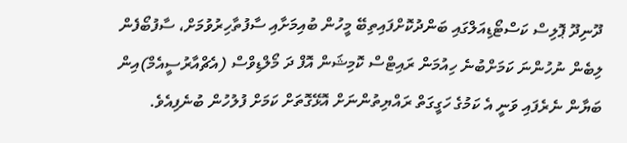ދޫނިދޫ ޕޮލިސް ކަސްޓޯޑިއަލްގައި ބަންދުކޮށްފައިތިބޭ މީހުން ބުއިމަށާއި ސާފުތާހިރުވުމަށް، ސާފުބޯފެން ލިބެން ނުހުންނަ ކަމަށްބުނެ ހިއުމަން ރައިޓްސް ކޮމިޝަން އޮފް ދަ މޯލްޑިވްސް (އެޗްއާރުސީއެމް)އިން ބަޔާން ނެރެފައި ވަނީ އެ ކަމުގެ ހަގީގަތް ރައްޔިތުންނަށް އޮޅޭގޮތަށް ކަމަށް ފުލުހުން ބުނެފިއެވެ.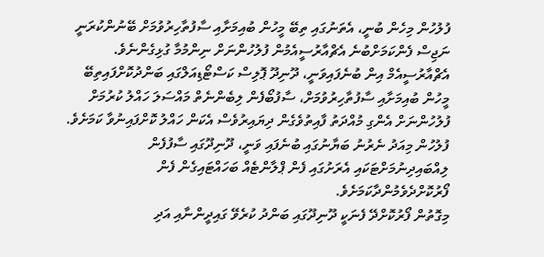ފުލުހުން މިހެން ބުނީ، އެތަނުގައި ތިބޭ މީހުން ބުއިމަށާއި ސާފުތާހިރުވުމަށް ބޭނުންކުރަނީ ނަޖިސް ފެންކަމަށްބުނެ އެޗްއާރުސީއެމުން ފުލުހުންނަށް ނިންމުމާ ގުޅިގެންނެވެ.
އެޗްއާރުސީއެމް އިން ބުނެފައިވަނީ، ދޫނިދޫ ޕޮލިސް ކަސްޓޯޑިއަލްގައި ބަންދުކޮށްފައިތިބޭ މީހުން ބުއިމަށާއި ސާފުތާހިރުވުމަށް، ސާފުބޯފެން ލިބެންނެތް މައްސަލަ ހައްލު ކުރުމަށް ފުލުހުންނަށް އެންގި މުއްދަތު ފާއިތުވެގެން ދިޔައިރުވެސް އެކަން ހައްލު ކޮށްފައިނުވާ ކަމަށެވެ.
ފުލުހުން މިއަދު ނެރުނު ބަޔާނުގައި ބުނެފައި ވަނީ، ދޫނިދޫގައި ސާފުފެން ލިއްބައިދިނުމަށްޓަކައި އެރަށުގައި ފެން ޕްލާންޓެއް ބަހައްޓައިގެން ފެން ފޯރުކޮށްދެވެމުންދާކަމަށެވެ.
މިގޮތުން ފޯރުކޮށްދޭ ފެނަކީ ދޫނިދޫގައި ބަންދު ކުރެވޭ ގައިދީންނާއި އަދި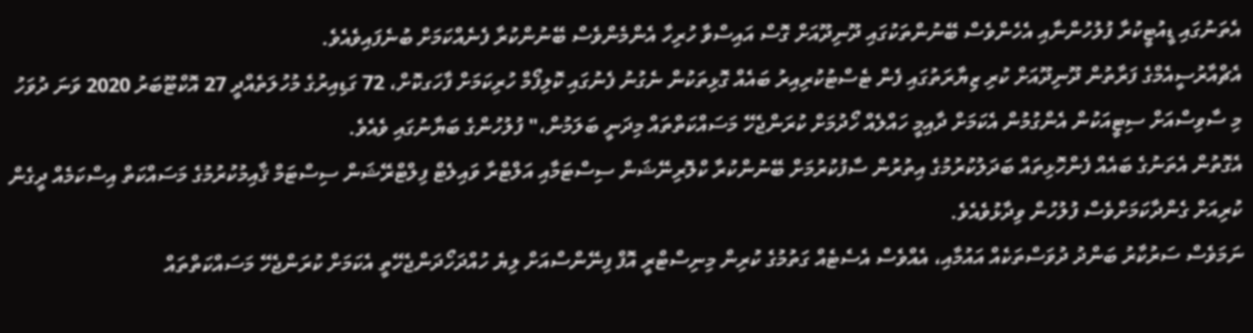އެތަނުގައި ޑީއުޓީކުރާ ފުލުހުންނާއި އެހެންވެސް ބޭނުންތަކުގައި ދޫނިދޫއަށް ގޮސް އައިސްވާ ހުރިހާ އެންމެންވެސް ބޭނުންކުރާ ފެނެއްކަމަށް ބުނެފައިވެއެވެ.
އެޗްއާރުސީއެމްގެ ފަރާތުން ދޫނިދޫއަށް ކުރި ޒިޔާރަތުގައި ފެން ޓެސްޓުކުރިއިރު ބައެއް ގޮޅިތަކުން ނެގުނު ފެނުގައި ކޮލިފޯމް ހުރިކަމަށް ފާހަގކޮށް، 72 ގަޑިއިރުގެ މުހުލަތެއްދީ 27 އޮކްޓޫބަރު 2020 ވަނަ ދުވަހު މި ސާވިސްއަށް ސިޓީއަކުން އެންގުމުން އެކަމަށް ދާއިމީ ހައްލެއް ހޯދުމަށް ކުރަންޖެހޭ މަސައްކަތްތައް މިދަނީ ބަލަމުން،" ފުލުހުންގެ ބަޔާނުގައި ވެއެވެ.
އެގޮތުން އެތަނުގެ ބައެއް ފެންހޮޅިތައް ބަދަލުކުރުމުގެ އިތުރުން ސާފުކުރުމަށް ބޭނުންކުރާ ކްލޮރިނޭޝަން ސިސްޓަމާއި އަލްޓްރާ ވައިލެޓް ފިލްޓްރޭޝަން ސިސްޓަމް ޤާއިމުކުރުމުގެ މަސައްކަތް އިސްކަމެއް ދީގެން ކުރިއަށް ގެންދާކަމަށްވެސް ފުލުހުން ވިދާޅުވެއެވެ.
ނަމަވެސް ސަރުކާރު ބަންދު ދުވަސްތަކެއް އައުމާއި، އެއްވެސް އެސެޓެއް ގަތުމުގެ ކުރިން މިނިސްޓްރީ އޮފް ފިނޭންސްއަށް ލިޔެ ހުއްދަހޯދަންޖެހޭތީ އެކަމަށް ކުރަންޖެހޭ މަސައްކަތްތައް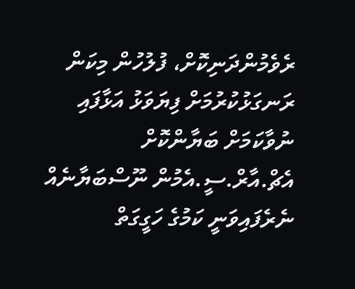ރެވެމުންދަނިކޮށް، ފުލުހުން މިކަން ރަނގަޅުކުރުމަށް ފިޔަވަޅު އަޅާފައި ނުވާކަމަށް ބަޔާންކޮށް އެޗް.އާރް.ސީ.އެމުން ނޫސްބަޔާނެއް ނެރެފައިވަނީ ކަމުގެ ހަގީގަތް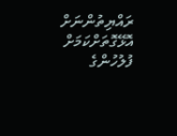ރައްޔިތުންނަށް އޮޅޭގޮތަށްކަމަށް ފުލުހުންގެ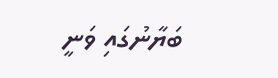ބަޔާނުގައި ވަނީ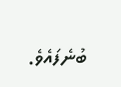ބުނެފައެވެ.